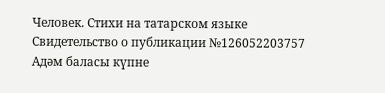Человек. Стихи на татарском языке
Свидетельство о публикации №126052203757
Адәм баласы күпне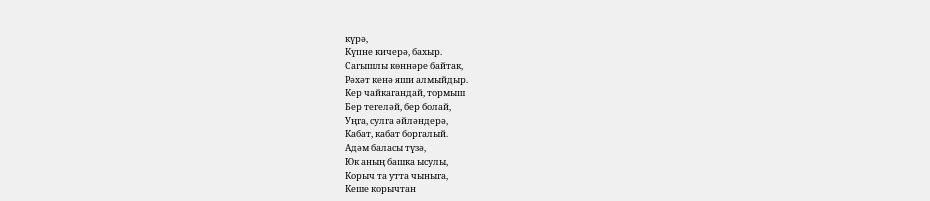күрә,
Күпне кичерә, бахыр.
Сагышлы көннәре байтак,
Рәхәт кенә яши алмыйдыр.
Кер чайкагандай, тормыш
Бер тегеләй, бер болай,
Уңга, сулга әйләндерә,
Кабат, кабат боргалый.
Адәм баласы түзә,
Юк аның башка ысулы,
Корыч та утта чыныга,
Кеше корычтан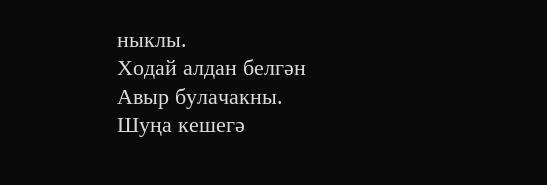ныклы.
Ходай алдан белгән
Авыр булачакны.
Шуңа кешегә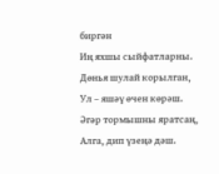биргән
Иң яхшы сыйфатларны.
Дөнья шулай корылган,
Ул – яшәү өчен көрәш.
Әгәр тормышны яратсаң,
Алга, дип үзеңә дәш.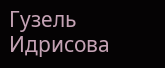Гузель Идрисова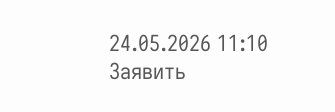24.05.2026 11:10 Заявить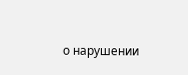о нарушении